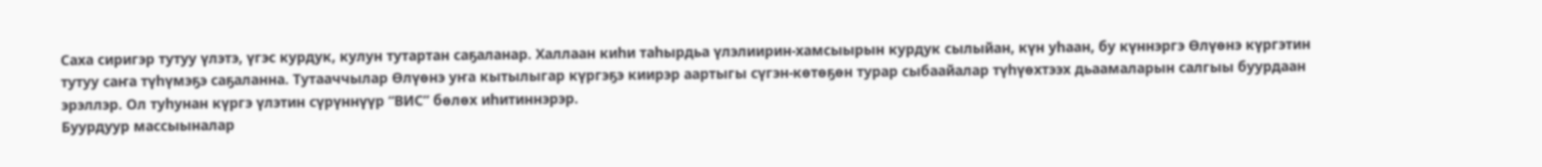Саха сиригэр тутуу үлэтэ, үгэс курдук, кулун тутартан саҕаланар. Халлаан киһи таһырдьа үлэлиирин-хамсыырын курдук сылыйан, күн уһаан, бу күннэргэ Өлүөнэ күргэтин тутуу саҥа түһүмэҕэ саҕаланна. Тутааччылар Өлүөнэ уҥа кытылыгар күргэҕэ киирэр аартыгы сүгэн-көтөҕөн турар сыбаайалар түһүөхтээх дьаамаларын салгыы буурдаан эрэллэр. Ол туһунан күргэ үлэтин сүрүннүүр “ВИС” бөлөх иһитиннэрэр.
Буурдуур массыыналар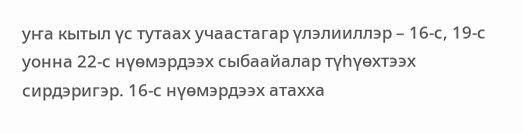уҥа кытыл үс тутаах учаастагар үлэлииллэр – 16-с, 19-с уонна 22-с нүөмэрдээх сыбаайалар түһүөхтээх сирдэригэр. 16-с нүөмэрдээх атахха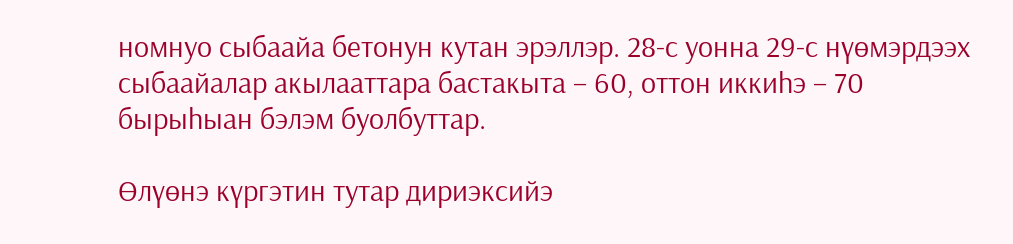номнуо сыбаайа бетонун кутан эрэллэр. 28-с уонна 29-с нүөмэрдээх сыбаайалар акылааттара бастакыта – 60, оттон иккиһэ – 70 бырыһыан бэлэм буолбуттар.

Өлүөнэ күргэтин тутар дириэксийэ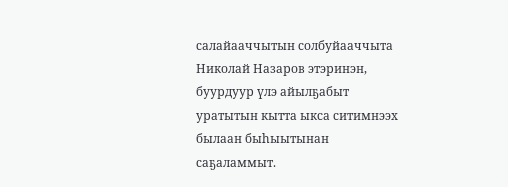салайааччытын солбуйааччыта Николай Назаров этэринэн, буурдуур үлэ айылҕабыт уратытын кытта ыкса ситимнээх былаан быһыытынан саҕаламмыт.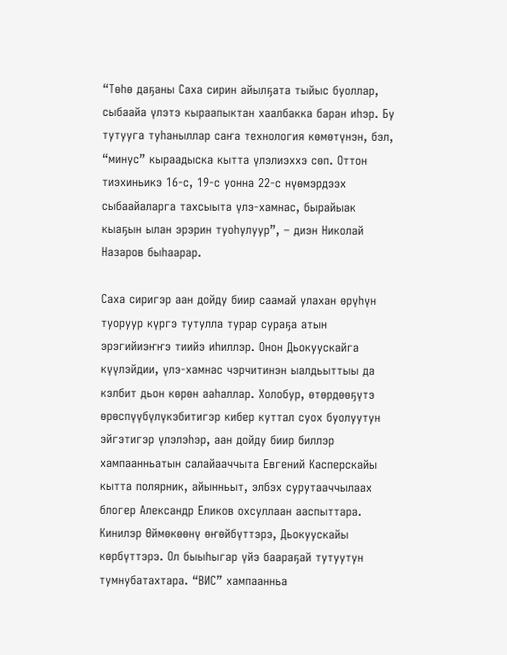“Төһө даҕаны Саха сирин айылҕата тыйыс буоллар, сыбаайа үлэтэ кыраапыктан хаалбакка баран иһэр. Бу тутууга туһаныллар саҥа технология көмөтүнэн, бэл, “минус” кыраадыска кытта үлэлиэххэ сөп. Оттон тиэхиньикэ 16-с, 19-с уонна 22-с нүөмэрдээх сыбаайаларга тахсыыта үлэ-хамнас, бырайыак кыаҕын ылан эрэрин туоһулуур”, – диэн Николай Назаров быһаарар.

Саха сиригэр аан дойду биир саамай улахан өрүһүн туоруур күргэ тутулла турар сураҕа атын эрэгийиэҥҥэ тиийэ иһиллэр. Онон Дьокуускайга күүлэйдии, үлэ-хамнас чэрчитинэн ыалдьыттыы да кэлбит дьон көрөн ааһаллар. Холобур, өтөрдөөҕүтэ өрөспүүбүлүкэбитигэр кибер куттал суох буолуутун эйгэтигэр үлэлэһэр, аан дойду биир биллэр хампаанньатын салайааччыта Евгений Касперскайы кытта полярник, айынньыт, элбэх сурутааччылаах блогер Александр Еликов охсуллаан ааспыттара. Кинилэр Өймөкөөнү өҥөйбүттэрэ, Дьокуускайы көрбүттэрэ. Ол быыһыгар үйэ баараҕай тутуутун тумнубатахтара. “ВИС” хампаанньа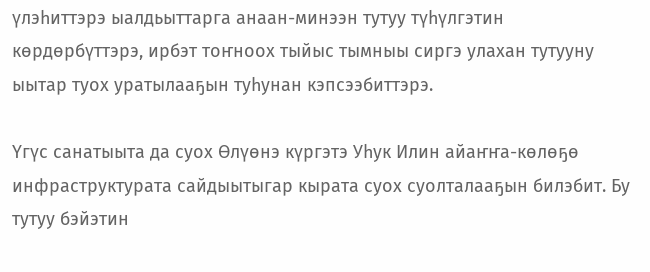үлэһиттэрэ ыалдьыттарга анаан-минээн тутуу түһүлгэтин көрдөрбүттэрэ, ирбэт тоҥноох тыйыс тымныы сиргэ улахан тутууну ыытар туох уратылааҕын туһунан кэпсээбиттэрэ.

Үгүс санатыыта да суох Өлүөнэ күргэтэ Уһук Илин айаҥҥа-көлөҕө инфраструктурата сайдыытыгар кырата суох суолталааҕын билэбит. Бу тутуу бэйэтин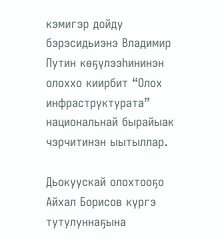кэмигэр дойду бэрэсидьиэнэ Владимир Путин көҕүлээһининэн олоххо киирбит “Олох инфраструктурата” национальнай бырайыак чэрчитинэн ыытыллар.

Дьокуускай олохтооҕо Айхал Борисов күргэ тутулуннаҕына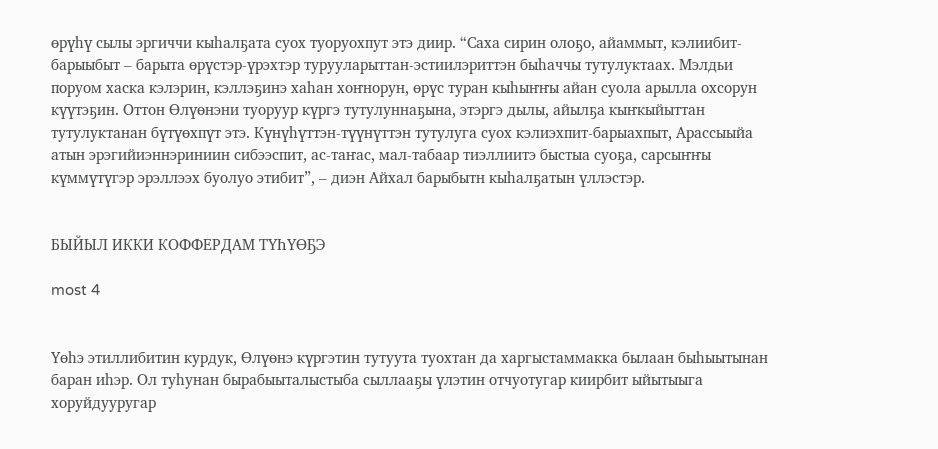өрүһү сылы эргиччи кыһалҕата суох туоруохпут этэ диир. “Саха сирин олоҕо, айаммыт, кэлиибит-барыыбыт – барыта өрүстэр-үрэхтэр турууларыттан-эстиилэриттэн быһаччы тутулуктаах. Мэлдьи поруом хаска кэлэрин, кэллэҕинэ хаһан хоҥнорун, өрүс туран кыһыҥҥы айан суола арылла охсорун күүтэҕин. Оттон Өлүөнэни туоруур күргэ тутулуннаҕына, этэргэ дылы, айылҕа кыҥкыйыттан тутулуктанан бүтүөхпүт этэ. Күнүһүттэн-түүнүттэн тутулуга суох кэлиэхпит-барыахпыт, Арассыыйа атын эрэгийиэннэриниин сибээспит, ас-таҥас, мал-табаар тиэллиитэ быстыа суоҕа, сарсыҥҥы күммүтүгэр эрэллээх буолуо этибит”, – диэн Айхал барыбытн кыһалҕатын үллэстэр.


БЫЙЫЛ ИККИ КОФФЕРДАМ ТҮҺҮӨҔЭ

most 4


Үөһэ этиллибитин курдук, Өлүөнэ күргэтин тутуута туохтан да харгыстаммакка былаан быһыытынан баран иһэр. Ол туһунан бырабыыталыстыба сыллааҕы үлэтин отчуотугар киирбит ыйытыыга хоруйдууругар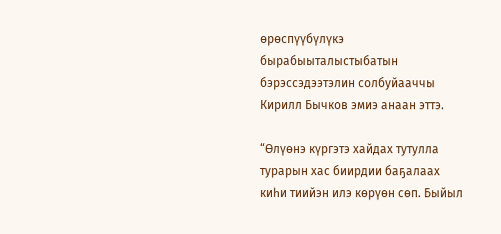өрөспүүбүлүкэ бырабыыталыстыбатын бэрэссэдээтэлин солбуйааччы Кирилл Бычков эмиэ анаан эттэ.

“Өлүөнэ күргэтэ хайдах тутулла турарын хас биирдии баҕалаах киһи тиийэн илэ көрүөн сөп. Быйыл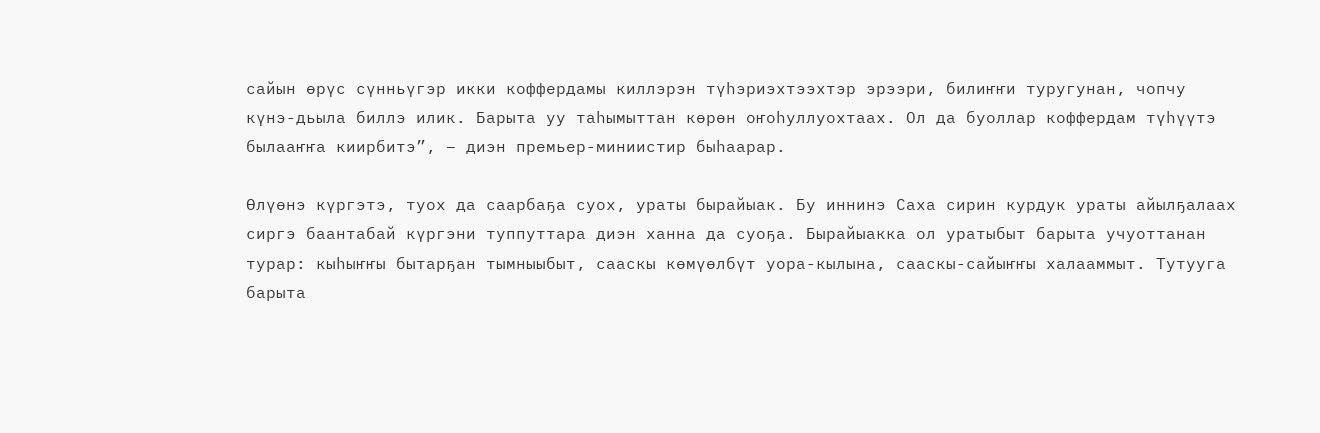сайын өрүс сүнньүгэр икки коффердамы киллэрэн түһэриэхтээхтэр эрээри, билиҥҥи туругунан, чопчу күнэ-дьыла биллэ илик. Барыта уу таһымыттан көрөн оҥоһуллуохтаах. Ол да буоллар коффердам түһүүтэ былааҥҥа киирбитэ”, – диэн премьер-миниистир быһаарар.

Өлүөнэ күргэтэ, туох да саарбаҕа суох, ураты бырайыак. Бу иннинэ Саха сирин курдук ураты айылҕалаах сиргэ баантабай күргэни туппуттара диэн ханна да суоҕа. Бырайыакка ол уратыбыт барыта учуоттанан турар: кыһыҥҥы бытарҕан тымныыбыт, сааскы көмүөлбүт уора-кылына, сааскы-сайыҥҥы халааммыт. Тутууга барыта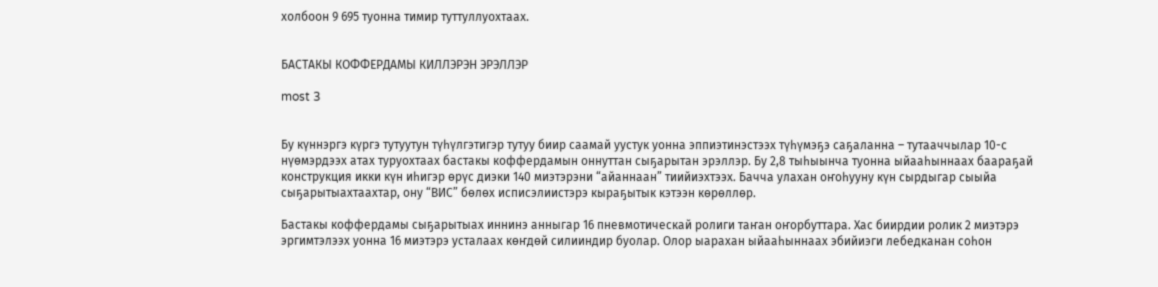холбоон 9 695 туонна тимир туттуллуохтаах.


БАСТАКЫ КОФФЕРДАМЫ КИЛЛЭРЭН ЭРЭЛЛЭР

most 3


Бу күннэргэ күргэ тутуутун түһүлгэтигэр тутуу биир саамай уустук уонна эппиэтинэстээх түһүмэҕэ саҕаланна – тутааччылар 10-с нүөмэрдээх атах туруохтаах бастакы коффердамын оннуттан сыҕарытан эрэллэр. Бу 2,8 тыһыынча туонна ыйааһыннаах баараҕай конструкция икки күн иһигэр өрүс диэки 140 миэтэрэни “айаннаан” тиийиэхтээх. Бачча улахан оҥоһууну күн сырдыгар сыыйа сыҕарытыахтаахтар, ону “ВИС” бөлөх исписэлиистэрэ кыраҕытык кэтээн көрөллөр.

Бастакы коффердамы сыҕарытыах иннинэ анныгар 16 пневмотическай ролиги таҥан оҥорбуттара. Хас биирдии ролик 2 миэтэрэ эргимтэлээх уонна 16 миэтэрэ усталаах көҥдөй силииндир буолар. Олор ыарахан ыйааһыннаах эбийиэги лебедканан соһон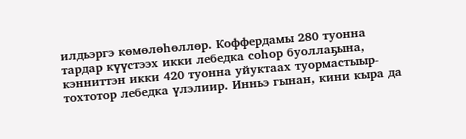илдьэргэ көмөлөһөллөр. Коффердамы 280 туонна тардар күүстээх икки лебедка соһор буоллаҕына, кэнниттэн икки 420 туонна уйуктаах туормастыыр-тохтотор лебедка үлэлиир. Инньэ гынан, кини кыра да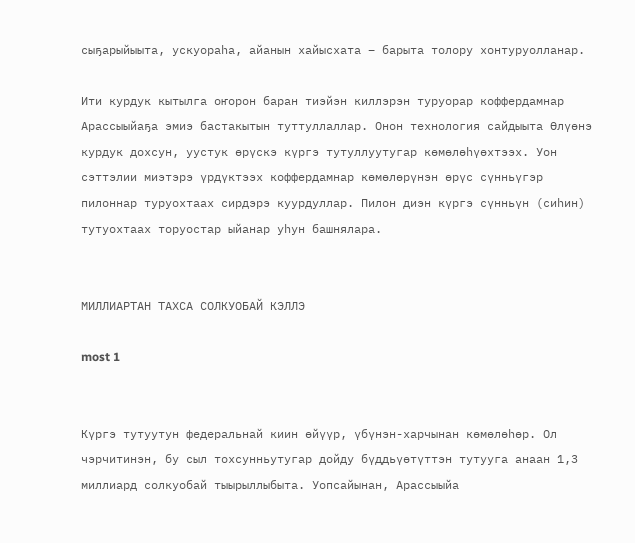сыҕарыйыыта, ускуораһа, айанын хайысхата – барыта толору хонтуруолланар.

Ити курдук кытылга оҥорон баран тиэйэн киллэрэн туруорар коффердамнар Арассыыйаҕа эмиэ бастакытын туттуллаллар. Онон технология сайдыыта Өлүөнэ курдук дохсун, уустук өрүскэ күргэ тутуллуутугар көмөлөһүөхтээх. Уон сэттэлии миэтэрэ үрдүктээх коффердамнар көмөлөрүнэн өрүс сүнньүгэр пилоннар туруохтаах сирдэрэ куурдуллар. Пилон диэн күргэ сүнньүн (сиһин) тутуохтаах торуостар ыйанар уһун башнялара.


МИЛЛИАРТАН ТАХСА СОЛКУОБАЙ КЭЛЛЭ

most 1


Күргэ тутуутун федеральнай киин өйүүр, үбүнэн-харчынан көмөлөһөр. Ол чэрчитинэн, бу сыл тохсунньутугар дойду бүддьүөтүттэн тутууга анаан 1,3 миллиард солкуобай тыырыллыбыта. Уопсайынан, Арассыыйа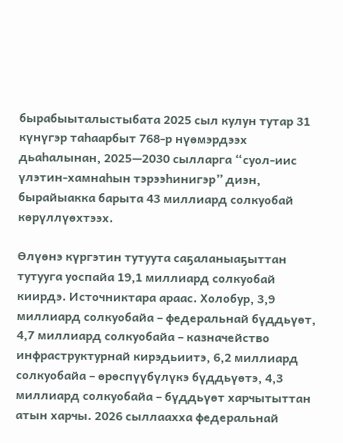бырабыыталыстыбата 2025 сыл кулун тутар 31 күнүгэр таһаарбыт 768-р нүөмэрдээх дьаһалынан, 2025—2030 сылларга “суол-иис үлэтин-хамнаһын тэрээһинигэр” диэн, бырайыакка барыта 43 миллиард солкуобай көрүллүөхтээх.

Өлүөнэ күргэтин тутуута саҕаланыаҕыттан тутууга уоспайа 19,1 миллиард солкуобай киирдэ. Источниктара араас. Холобур, 3,9 миллиард солкуобайа – федеральнай бүддьүөт, 4,7 миллиард солкуобайа – казначейство инфраструктурнай кирэдьиитэ, 6,2 миллиард солкуобайа – өрөспүүбүлүкэ бүддьүөтэ, 4,3 миллиард солкуобайа – бүддьүөт харчытыттан атын харчы. 2026 сыллаахха федеральнай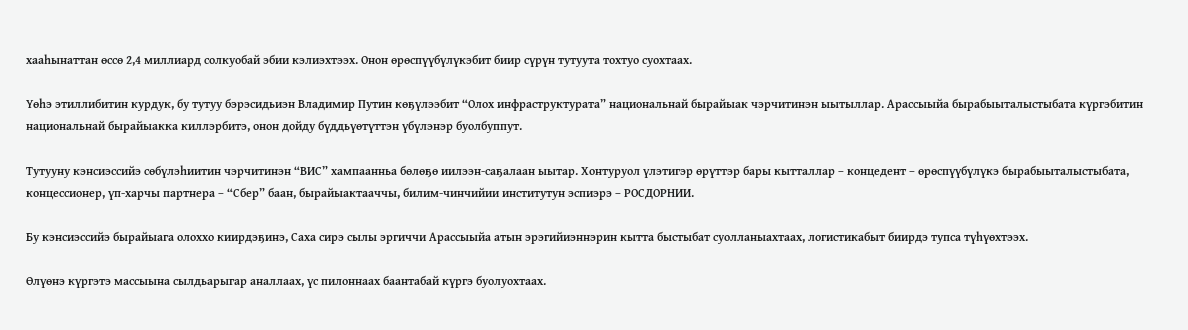хааһынаттан өссө 2,4 миллиард солкуобай эбии кэлиэхтээх. Онон өрөспүүбүлүкэбит биир сүрүн тутуута тохтуо суохтаах.

Үөһэ этиллибитин курдук, бу тутуу бэрэсидьиэн Владимир Путин көҕүлээбит “Олох инфраструктурата” национальнай бырайыак чэрчитинэн ыытыллар. Арассыыйа бырабыыталыстыбата күргэбитин национальнай бырайыакка киллэрбитэ, онон дойду бүддьүөтүттэн үбүлэнэр буолбуппут.

Тутууну кэнсиэссийэ сөбүлэһиитин чэрчитинэн “ВИС” хампаанньа бөлөҕө иилээн-саҕалаан ыытар. Хонтуруол үлэтигэр өрүттэр бары кытталлар – концедент – өрөспүүбүлүкэ бырабыыталыстыбата, концессионер, үп-харчы партнера – “Сбер” баан, бырайыактааччы, билим-чинчийии институтун эспиэрэ – РОСДОРНИИ.

Бу кэнсиэссийэ бырайыага олоххо киирдэҕинэ, Саха сирэ сылы эргиччи Арассыыйа атын эрэгийиэннэрин кытта быстыбат суолланыахтаах, логистикабыт биирдэ тупса түһүөхтээх.

Өлүөнэ күргэтэ массыына сылдьарыгар аналлаах, үс пилоннаах баантабай күргэ буолуохтаах.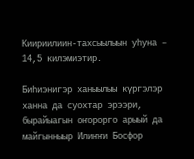Киириилиин-тахсыылыын уһуна – 14,5 килэмиэтир.

Биһиэнигэр ханыылыы күргэлэр ханна да суохтар эрээри, бырайыагын оҥорорго арыый да майгынныыр Илиҥҥи Босфор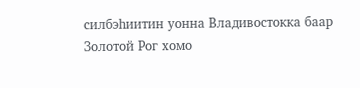силбэһиитин уонна Владивостокка баар Золотой Рог хомо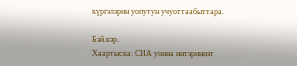күргэлэрин уопутун учуоттаабыттара.

Бэй.кэр.
Хаартыска: СИА уонна интэриниэт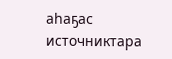аһаҕас источниктара